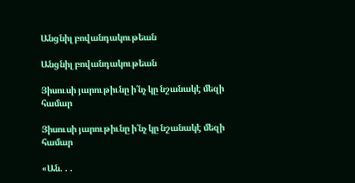Անցնիլ բովանդակութեան

Անցնիլ բովանդակութեան

Յիսուսի յարութիւնը ի՛նչ կը նշանակէ մեզի համար

Յիսուսի յարութիւնը ի՛նչ կը նշանակէ մեզի համար

«Ան. . .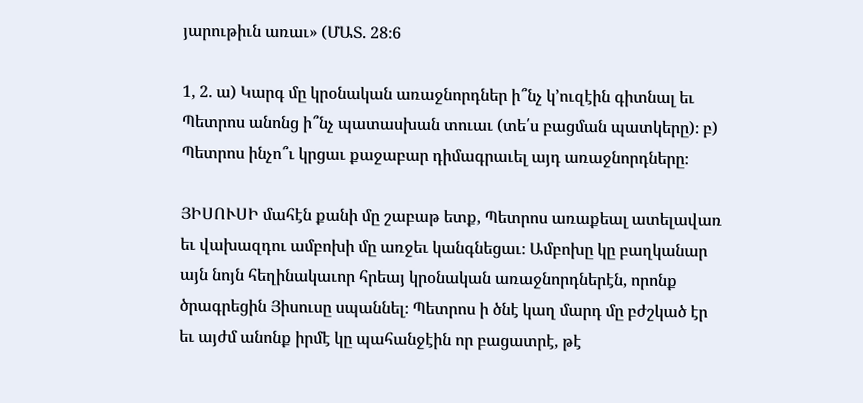յարութիւն առաւ» (ՄԱՏ. 28։6

1, 2. ա) Կարգ մը կրօնական առաջնորդներ ի՞նչ կ’ուզէին գիտնալ եւ Պետրոս անոնց ի՞նչ պատասխան տուաւ (տե՛ս բացման պատկերը)։ բ) Պետրոս ինչո՞ւ կրցաւ քաջաբար դիմագրաւել այդ առաջնորդները։

ՅԻՍՈՒՍԻ մահէն քանի մը շաբաթ ետք, Պետրոս առաքեալ ատելավառ եւ վախազդու ամբոխի մը առջեւ կանգնեցաւ։ Ամբոխը կը բաղկանար այն նոյն հեղինակաւոր հրեայ կրօնական առաջնորդներէն, որոնք ծրագրեցին Յիսուսը սպաննել։ Պետրոս ի ծնէ կաղ մարդ մը բժշկած էր եւ այժմ անոնք իրմէ կը պահանջէին որ բացատրէ, թէ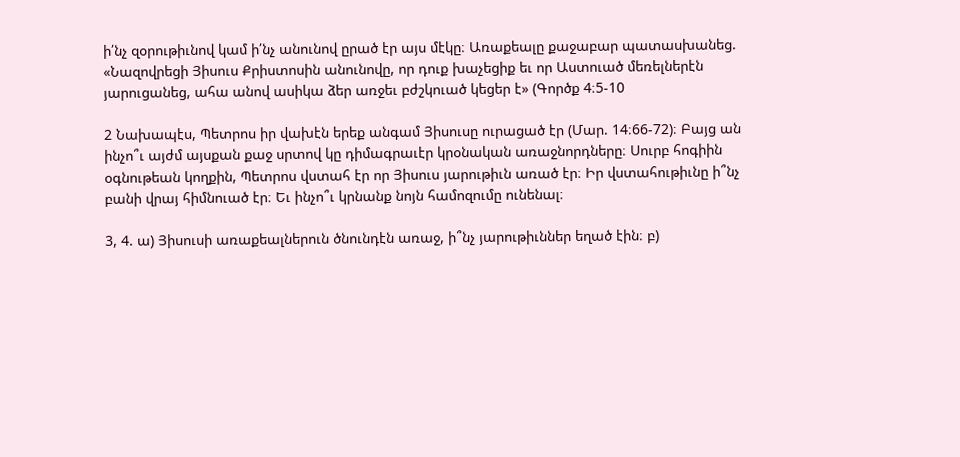ի՛նչ զօրութիւնով կամ ի՛նչ անունով ըրած էր այս մէկը։ Առաքեալը քաջաբար պատասխանեց. «Նազովրեցի Յիսուս Քրիստոսին անունովը, որ դուք խաչեցիք եւ որ Աստուած մեռելներէն յարուցանեց, ահա անով ասիկա ձեր առջեւ բժշկուած կեցեր է» (Գործք 4։5-10

2 Նախապէս, Պետրոս իր վախէն երեք անգամ Յիսուսը ուրացած էր (Մար. 14։66-72)։ Բայց ան ինչո՞ւ այժմ այսքան քաջ սրտով կը դիմագրաւէր կրօնական առաջնորդները։ Սուրբ հոգիին օգնութեան կողքին, Պետրոս վստահ էր որ Յիսուս յարութիւն առած էր։ Իր վստահութիւնը ի՞նչ բանի վրայ հիմնուած էր։ Եւ ինչո՞ւ կրնանք նոյն համոզումը ունենալ։

3, 4. ա) Յիսուսի առաքեալներուն ծնունդէն առաջ, ի՞նչ յարութիւններ եղած էին։ բ)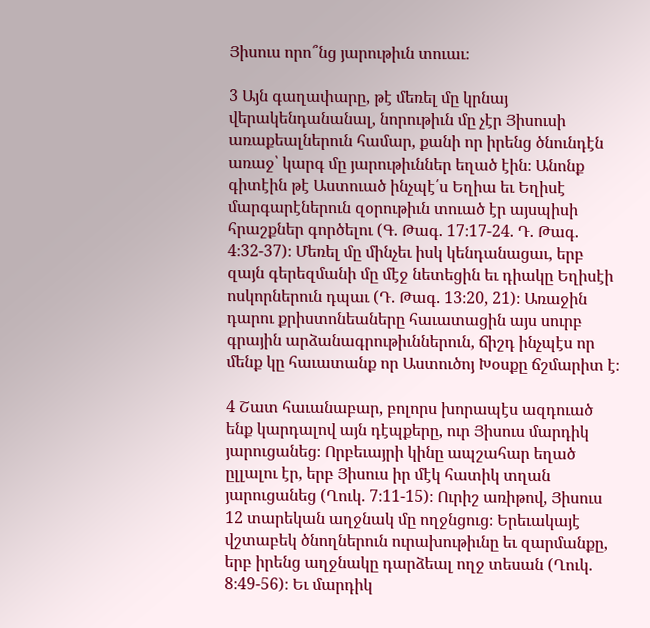Յիսուս որո՞նց յարութիւն տուաւ։

3 Այն գաղափարը, թէ մեռել մը կրնայ վերակենդանանալ, նորութիւն մը չէր Յիսուսի առաքեալներուն համար, քանի որ իրենց ծնունդէն առաջ՝ կարգ մը յարութիւններ եղած էին։ Անոնք գիտէին թէ Աստուած ինչպէ՛ս Եղիա եւ Եղիսէ մարգարէներուն զօրութիւն տուած էր այսպիսի հրաշքներ գործելու (Գ. Թագ. 17։17-24. Դ. Թագ. 4։32-37)։ Մեռել մը մինչեւ իսկ կենդանացաւ, երբ զայն գերեզմանի մը մէջ նետեցին եւ դիակը Եղիսէի ոսկորներուն դպաւ (Դ. Թագ. 13։20, 21)։ Առաջին դարու քրիստոնեաները հաւատացին այս սուրբ գրային արձանագրութիւններուն, ճիշդ ինչպէս որ մենք կը հաւատանք որ Աստուծոյ Խօսքը ճշմարիտ է։

4 Շատ հաւանաբար, բոլորս խորապէս ազդուած ենք կարդալով այն դէպքերը, ուր Յիսուս մարդիկ յարուցանեց։ Որբեւայրի կինը ապշահար եղած ըլլալու էր, երբ Յիսուս իր մէկ հատիկ տղան յարուցանեց (Ղուկ. 7։11-15)։ Ուրիշ առիթով, Յիսուս 12 տարեկան աղջնակ մը ողջնցուց։ Երեւակայէ վշտաբեկ ծնողներուն ուրախութիւնը եւ զարմանքը, երբ իրենց աղջնակը դարձեալ ողջ տեսան (Ղուկ. 8։49-56)։ Եւ մարդիկ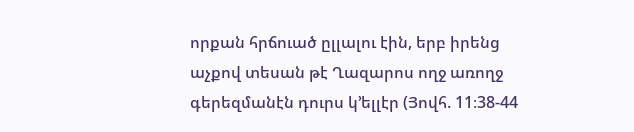որքան հրճուած ըլլալու էին, երբ իրենց աչքով տեսան թէ Ղազարոս ողջ առողջ գերեզմանէն դուրս կ’ելլէր (Յովհ. 11։38-44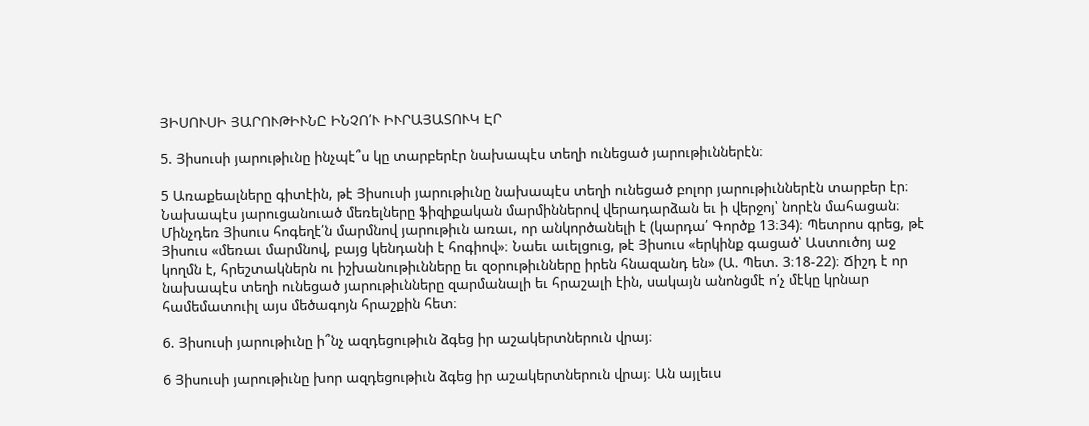ՅԻՍՈՒՍԻ ՅԱՐՈՒԹԻՒՆԸ ԻՆՉՈ՛Ւ ԻՒՐԱՅԱՏՈՒԿ ԷՐ

5. Յիսուսի յարութիւնը ինչպէ՞ս կը տարբերէր նախապէս տեղի ունեցած յարութիւններէն։

5 Առաքեալները գիտէին, թէ Յիսուսի յարութիւնը նախապէս տեղի ունեցած բոլոր յարութիւններէն տարբեր էր։ Նախապէս յարուցանուած մեռելները ֆիզիքական մարմիններով վերադարձան եւ ի վերջոյ՝ նորէն մահացան։ Մինչդեռ Յիսուս հոգեղէ՛ն մարմնով յարութիւն առաւ, որ անկործանելի է (կարդա՛ Գործք 13։34)։ Պետրոս գրեց, թէ Յիսուս «մեռաւ մարմնով, բայց կենդանի է հոգիով»։ Նաեւ աւելցուց, թէ Յիսուս «երկինք գացած՝ Աստուծոյ աջ կողմն է, հրեշտակներն ու իշխանութիւնները եւ զօրութիւնները իրեն հնազանդ են» (Ա. Պետ. 3։18-22)։ Ճիշդ է որ նախապէս տեղի ունեցած յարութիւնները զարմանալի եւ հրաշալի էին, սակայն անոնցմէ ո՛չ մէկը կրնար համեմատուիլ այս մեծագոյն հրաշքին հետ։

6. Յիսուսի յարութիւնը ի՞նչ ազդեցութիւն ձգեց իր աշակերտներուն վրայ։

6 Յիսուսի յարութիւնը խոր ազդեցութիւն ձգեց իր աշակերտներուն վրայ։ Ան այլեւս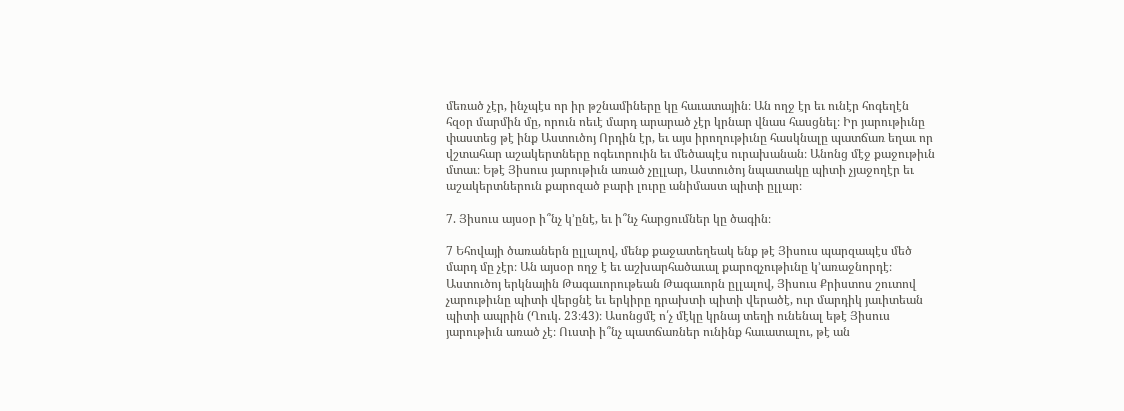մեռած չէր, ինչպէս որ իր թշնամիները կը հաւատային։ Ան ողջ էր եւ ունէր հոգեղէն հզօր մարմին մը, որուն ոեւէ մարդ արարած չէր կրնար վնաս հասցնել։ Իր յարութիւնը փաստեց թէ ինք Աստուծոյ Որդին էր, եւ այս իրողութիւնը հասկնալը պատճառ եղաւ որ վշտահար աշակերտները ոգեւորուին եւ մեծապէս ուրախանան։ Անոնց մէջ քաջութիւն մտաւ։ Եթէ Յիսուս յարութիւն առած չըլլար, Աստուծոյ նպատակը պիտի չյաջողէր եւ աշակերտներուն քարոզած բարի լուրը անիմաստ պիտի ըլլար։

7. Յիսուս այսօր ի՞նչ կ’ընէ, եւ ի՞նչ հարցումներ կը ծագին։

7 Եհովայի ծառաներն ըլլալով, մենք քաջատեղեակ ենք թէ Յիսուս պարզապէս մեծ մարդ մը չէր։ Ան այսօր ողջ է եւ աշխարհածաւալ քարոզչութիւնը կ’առաջնորդէ։ Աստուծոյ երկնային Թագաւորութեան Թագաւորն ըլլալով, Յիսուս Քրիստոս շուտով չարութիւնը պիտի վերցնէ եւ երկիրը դրախտի պիտի վերածէ, ուր մարդիկ յաւիտեան պիտի ապրին (Ղուկ. 23։43)։ Ասոնցմէ ո՛չ մէկը կրնայ տեղի ունենալ եթէ Յիսուս յարութիւն առած չէ։ Ուստի ի՞նչ պատճառներ ունինք հաւատալու, թէ ան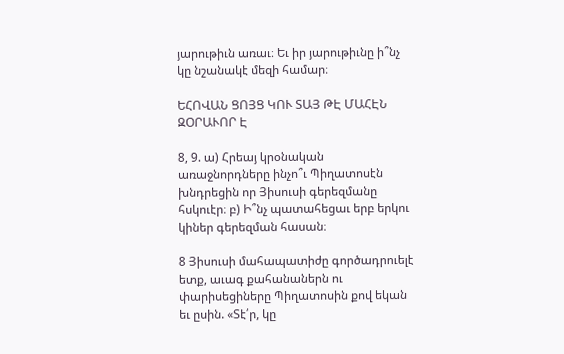յարութիւն առաւ։ Եւ իր յարութիւնը ի՞նչ կը նշանակէ մեզի համար։

ԵՀՈՎԱՆ ՑՈՅՑ ԿՈՒ ՏԱՅ ԹԷ ՄԱՀԷՆ ԶՕՐԱՒՈՐ Է

8, 9. ա) Հրեայ կրօնական առաջնորդները ինչո՞ւ Պիղատոսէն խնդրեցին որ Յիսուսի գերեզմանը հսկուէր։ բ) Ի՞նչ պատահեցաւ երբ երկու կիներ գերեզման հասան։

8 Յիսուսի մահապատիժը գործադրուելէ ետք, աւագ քահանաներն ու փարիսեցիները Պիղատոսին քով եկան եւ ըսին. «Տէ՛ր, կը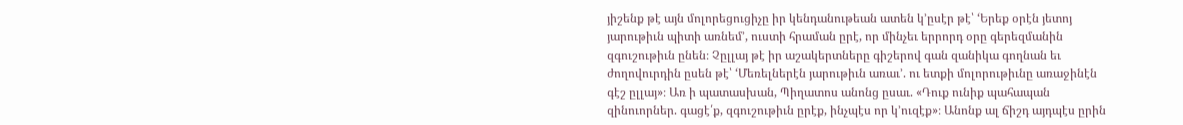յիշենք թէ այն մոլորեցուցիչը իր կենդանութեան ատեն կ’ըսէր թէ՝ ‘Երեք օրէն յետոյ յարութիւն պիտի առնեմ’, ուստի հրաման ըրէ, որ մինչեւ երրորդ օրը գերեզմանին զգուշութիւն ընեն։ Չըլլայ թէ իր աշակերտները գիշերով գան զանիկա գողնան եւ ժողովուրդին ըսեն թէ՝ ‘Մեռելներէն յարութիւն առաւ’. ու ետքի մոլորութիւնը առաջինէն գէշ ըլլայ»։ Առ ի պատասխան, Պիղատոս անոնց ըսաւ. «Դուք ունիք պահապան զինուորներ. գացէ՛ք, զգուշութիւն ըրէք, ինչպէս որ կ’ուզէք»։ Անոնք ալ ճիշդ այդպէս ըրին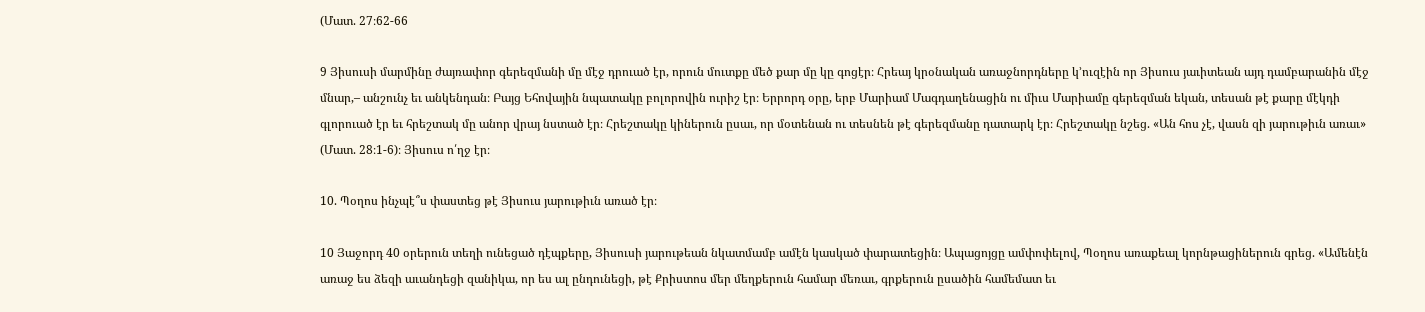(Մատ. 27։62-66

9 Յիսուսի մարմինը ժայռափոր գերեզմանի մը մէջ դրուած էր, որուն մուտքը մեծ քար մը կը գոցէր։ Հրեայ կրօնական առաջնորդները կ’ուզէին որ Յիսուս յաւիտեան այդ դամբարանին մէջ մնար,– անշունչ եւ անկենդան։ Բայց Եհովային նպատակը բոլորովին ուրիշ էր։ Երրորդ օրը, երբ Մարիամ Մագդաղենացին ու միւս Մարիամը գերեզման եկան, տեսան թէ քարը մէկդի գլորուած էր եւ հրեշտակ մը անոր վրայ նստած էր։ Հրեշտակը կիներուն ըսաւ, որ մօտենան ու տեսնեն թէ գերեզմանը դատարկ էր։ Հրեշտակը նշեց. «Ան հոս չէ, վասն զի յարութիւն առաւ» (Մատ. 28։1-6)։ Յիսուս ո՛ղջ էր։

10. Պօղոս ինչպէ՞ս փաստեց թէ Յիսուս յարութիւն առած էր։

10 Յաջորդ 40 օրերուն տեղի ունեցած դէպքերը, Յիսուսի յարութեան նկատմամբ ամէն կասկած փարատեցին։ Ապացոյցը ամփոփելով, Պօղոս առաքեալ կորնթացիներուն գրեց. «Ամենէն առաջ ես ձեզի աւանդեցի զանիկա, որ ես ալ ընդունեցի, թէ Քրիստոս մեր մեղքերուն համար մեռաւ, գրքերուն ըսածին համեմատ եւ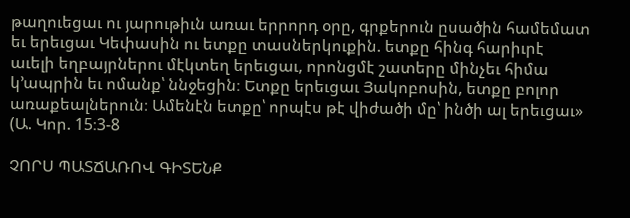թաղուեցաւ ու յարութիւն առաւ երրորդ օրը, գրքերուն ըսածին համեմատ եւ երեւցաւ Կեփասին ու ետքը տասներկուքին. ետքը հինգ հարիւրէ աւելի եղբայրներու մէկտեղ երեւցաւ, որոնցմէ շատերը մինչեւ հիմա կ’ապրին եւ ոմանք՝ ննջեցին։ Ետքը երեւցաւ Յակոբոսին, ետքը բոլոր առաքեալներուն։ Ամենէն ետքը՝ որպէս թէ վիժածի մը՝ ինծի ալ երեւցաւ» (Ա. Կոր. 15։3-8

ՉՈՐՍ ՊԱՏՃԱՌՈՎ ԳԻՏԵՆՔ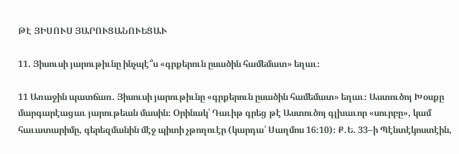ԹԷ ՅԻՍՈՒՍ ՅԱՐՈՒՑԱՆՈՒԵՑԱՒ

11. Յիսուսի յարութիւնը ինչպէ՞ս «գրքերուն ըսածին համեմատ» եղաւ։

11 Առաջին պատճառ. Յիսուսի յարութիւնը «գրքերուն ըսածին համեմատ» եղաւ։ Աստուծոյ Խօսքը մարգարէացաւ յարութեան մասին։ Օրինակ՝ Դաւիթ գրեց թէ Աստուծոյ գլխաւոր «սուրբը», կամ հաւատարիմը, գերեզմանին մէջ պիտի չթողուէր (կարդա՛ Սաղմոս 16։10)։ Ք.Ե. 33–ի Պէնտէկոստէին,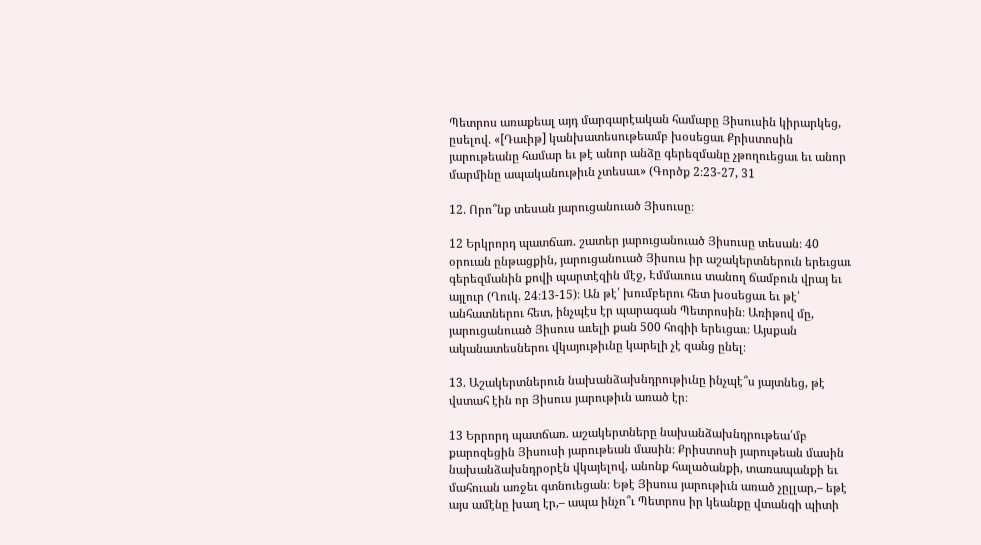Պետրոս առաքեալ այդ մարգարէական համարը Յիսուսին կիրարկեց, ըսելով. «[Դաւիթ] կանխատեսութեամբ խօսեցաւ Քրիստոսին յարութեանը համար եւ թէ անոր անձը գերեզմանը չթողուեցաւ եւ անոր մարմինը ապականութիւն չտեսաւ» (Գործք 2։23-27, 31

12. Որո՞նք տեսան յարուցանուած Յիսուսը։

12 Երկրորդ պատճառ. շատեր յարուցանուած Յիսուսը տեսան։ 40 օրուան ընթացքին, յարուցանուած Յիսուս իր աշակերտներուն երեւցաւ գերեզմանին քովի պարտէզին մէջ, Էմմաւուս տանող ճամբուն վրայ եւ այլուր (Ղուկ. 24։13-15)։ Ան թէ՛ խումբերու հետ խօսեցաւ եւ թէ՝ անհատներու հետ, ինչպէս էր պարագան Պետրոսին։ Առիթով մը, յարուցանուած Յիսուս աւելի քան 500 հոգիի երեւցաւ։ Այսքան ականատեսներու վկայութիւնը կարելի չէ զանց ընել։

13. Աշակերտներուն նախանձախնդրութիւնը ինչպէ՞ս յայտնեց, թէ վստահ էին որ Յիսուս յարութիւն առած էր։

13 Երրորդ պատճառ. աշակերտները նախանձախնդրութեա՛մբ քարոզեցին Յիսուսի յարութեան մասին։ Քրիստոսի յարութեան մասին նախանձախնդրօրէն վկայելով, անոնք հալածանքի, տառապանքի եւ մահուան առջեւ գտնուեցան։ Եթէ Յիսուս յարութիւն առած չըլլար,– եթէ այս ամէնը խաղ էր,– ապա ինչո՞ւ Պետրոս իր կեանքը վտանգի պիտի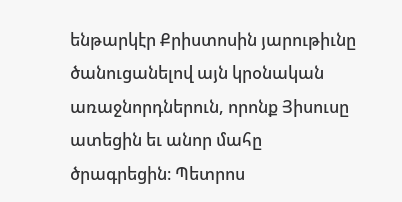ենթարկէր Քրիստոսին յարութիւնը ծանուցանելով այն կրօնական առաջնորդներուն, որոնք Յիսուսը ատեցին եւ անոր մահը ծրագրեցին։ Պետրոս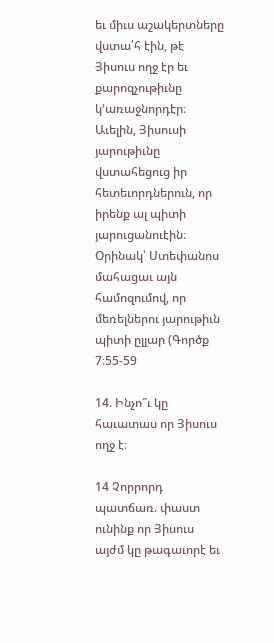եւ միւս աշակերտները վստա՛հ էին, թէ Յիսուս ողջ էր եւ քարոզչութիւնը կ’առաջնորդէր։ Աւելին, Յիսուսի յարութիւնը վստահեցուց իր հետեւորդներուն, որ իրենք ալ պիտի յարուցանուէին։ Օրինակ՝ Ստեփանոս մահացաւ այն համոզումով, որ մեռելներու յարութիւն պիտի ըլլար (Գործք 7։55-59

14. Ինչո՞ւ կը հաւատաս որ Յիսուս ողջ է։

14 Չորրորդ պատճառ. փաստ ունինք որ Յիսուս այժմ կը թագաւորէ եւ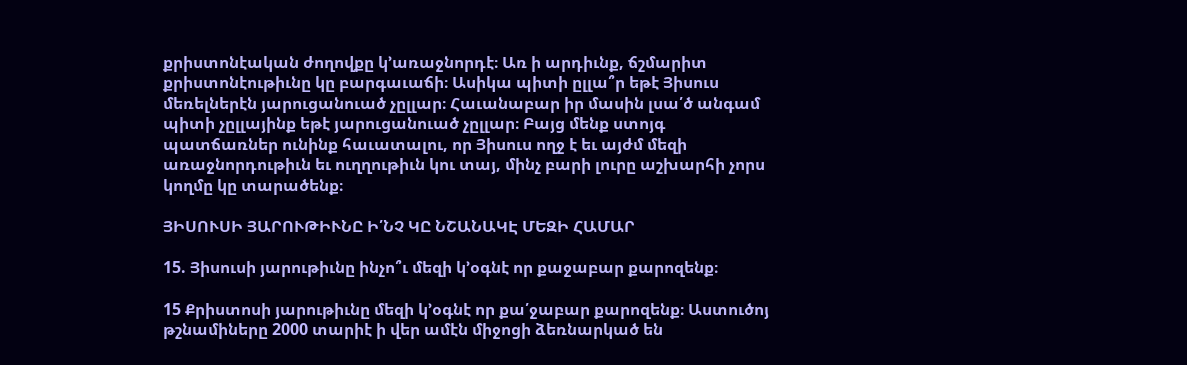քրիստոնէական ժողովքը կ’առաջնորդէ։ Առ ի արդիւնք, ճշմարիտ քրիստոնէութիւնը կը բարգաւաճի։ Ասիկա պիտի ըլլա՞ր եթէ Յիսուս մեռելներէն յարուցանուած չըլլար։ Հաւանաբար իր մասին լսա՛ծ անգամ պիտի չըլլայինք եթէ յարուցանուած չըլլար։ Բայց մենք ստոյգ պատճառներ ունինք հաւատալու, որ Յիսուս ողջ է եւ այժմ մեզի առաջնորդութիւն եւ ուղղութիւն կու տայ, մինչ բարի լուրը աշխարհի չորս կողմը կը տարածենք։

ՅԻՍՈՒՍԻ ՅԱՐՈՒԹԻՒՆԸ Ի՛ՆՉ ԿԸ ՆՇԱՆԱԿԷ ՄԵԶԻ ՀԱՄԱՐ

15. Յիսուսի յարութիւնը ինչո՞ւ մեզի կ’օգնէ որ քաջաբար քարոզենք։

15 Քրիստոսի յարութիւնը մեզի կ’օգնէ որ քա՛ջաբար քարոզենք։ Աստուծոյ թշնամիները 2000 տարիէ ի վեր ամէն միջոցի ձեռնարկած են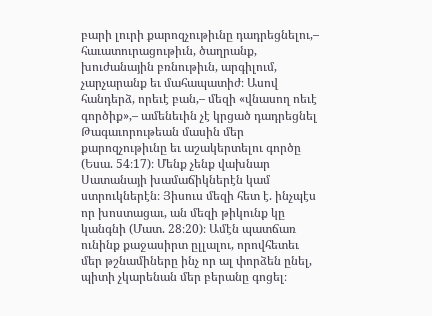բարի լուրի քարոզչութիւնը դադրեցնելու,– հաւատուրացութիւն, ծաղրանք, խուժանային բռնութիւն, արգիլում, չարչարանք եւ մահապատիժ։ Ասով հանդերձ, որեւէ բան,– մեզի «վնասող ոեւէ գործիք»,– ամենեւին չէ կրցած դադրեցնել Թագաւորութեան մասին մեր քարոզչութիւնը եւ աշակերտելու գործը (Եսա. 54։17)։ Մենք չենք վախնար Սատանայի խամաճիկներէն կամ ստրուկներէն։ Յիսուս մեզի հետ է. ինչպէս որ խոստացաւ, ան մեզի թիկունք կը կանգնի (Մատ. 28։20)։ Ամէն պատճառ ունինք քաջասիրտ ըլլալու, որովհետեւ մեր թշնամիները ինչ որ ալ փորձեն ընել, պիտի չկարենան մեր բերանը գոցել։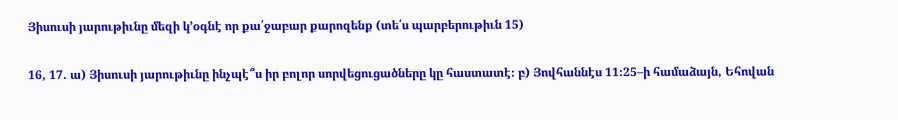Յիսուսի յարութիւնը մեզի կ’օգնէ որ քա՛ջաբար քարոզենք (տե՛ս պարբերութիւն 15)

16, 17. ա) Յիսուսի յարութիւնը ինչպէ՞ս իր բոլոր սորվեցուցածները կը հաստատէ։ բ) Յովհաննէս 11։25–ի համաձայն, Եհովան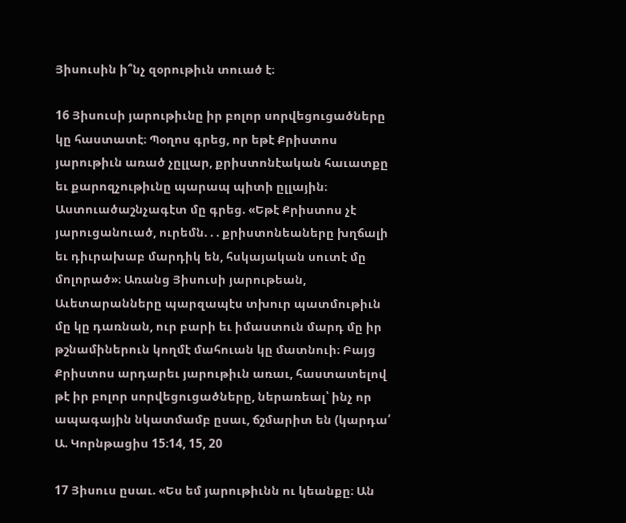Յիսուսին ի՞նչ զօրութիւն տուած է։

16 Յիսուսի յարութիւնը իր բոլոր սորվեցուցածները կը հաստատէ։ Պօղոս գրեց, որ եթէ Քրիստոս յարութիւն առած չըլլար, քրիստոնէական հաւատքը եւ քարոզչութիւնը պարապ պիտի ըլլային։ Աստուածաշնչագէտ մը գրեց. «Եթէ Քրիստոս չէ յարուցանուած, ուրեմն. . . քրիստոնեաները խղճալի եւ դիւրախաբ մարդիկ են, հսկայական սուտէ մը մոլորած»։ Առանց Յիսուսի յարութեան, Աւետարանները պարզապէս տխուր պատմութիւն մը կը դառնան, ուր բարի եւ իմաստուն մարդ մը իր թշնամիներուն կողմէ մահուան կը մատնուի։ Բայց Քրիստոս արդարեւ յարութիւն առաւ, հաստատելով թէ իր բոլոր սորվեցուցածները, ներառեալ՝ ինչ որ ապագային նկատմամբ ըսաւ, ճշմարիտ են (կարդա՛ Ա. Կորնթացիս 15։14, 15, 20

17 Յիսուս ըսաւ. «Ես եմ յարութիւնն ու կեանքը։ Ան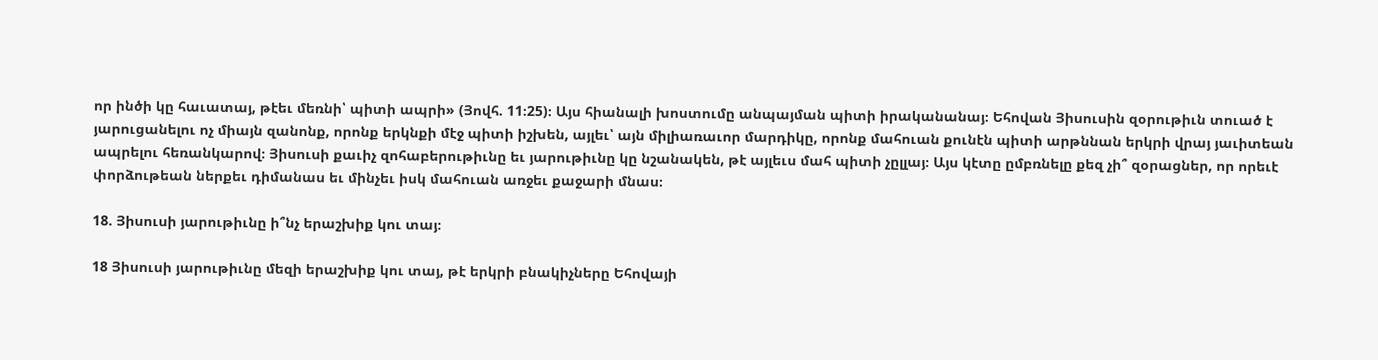որ ինծի կը հաւատայ, թէեւ մեռնի՝ պիտի ապրի» (Յովհ. 11։25)։ Այս հիանալի խոստումը անպայման պիտի իրականանայ։ Եհովան Յիսուսին զօրութիւն տուած է յարուցանելու ոչ միայն զանոնք, որոնք երկնքի մէջ պիտի իշխեն, այլեւ՝ այն միլիառաւոր մարդիկը, որոնք մահուան քունէն պիտի արթննան երկրի վրայ յաւիտեան ապրելու հեռանկարով։ Յիսուսի քաւիչ զոհաբերութիւնը եւ յարութիւնը կը նշանակեն, թէ այլեւս մահ պիտի չըլլայ։ Այս կէտը ըմբռնելը քեզ չի՞ զօրացներ, որ որեւէ փորձութեան ներքեւ դիմանաս եւ մինչեւ իսկ մահուան առջեւ քաջարի մնաս։

18. Յիսուսի յարութիւնը ի՞նչ երաշխիք կու տայ։

18 Յիսուսի յարութիւնը մեզի երաշխիք կու տայ, թէ երկրի բնակիչները Եհովայի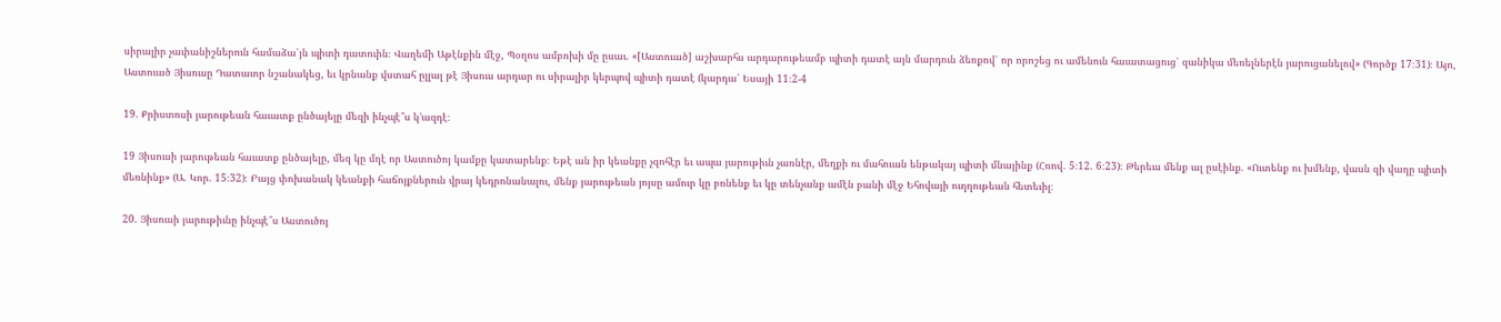սիրալիր չափանիշներուն համաձա՛յն պիտի դատուին։ Վաղեմի Աթէնքին մէջ, Պօղոս ամբոխի մը ըսաւ. «[Աստուած] աշխարհս արդարութեամբ պիտի դատէ այն մարդուն ձեռքով՝ որ որոշեց ու ամենուն հաւատացուց՝ զանիկա մեռելներէն յարուցանելով» (Գործք 17։31)։ Այո, Աստուած Յիսուսը Դատաւոր նշանակեց, եւ կրնանք վստահ ըլլալ թէ Յիսուս արդար ու սիրալիր կերպով պիտի դատէ (կարդա՛ Եսայի 11։2-4

19. Քրիստոսի յարութեան հաւատք ընծայելը մեզի ինչպէ՞ս կ’ազդէ։

19 Յիսուսի յարութեան հաւատք ընծայելը, մեզ կը մղէ որ Աստուծոյ կամքը կատարենք։ Եթէ ան իր կեանքը չզոհէր եւ ապա յարութիւն չառնէր, մեղքի ու մահուան ենթակայ պիտի մնայինք (Հռով. 5։12. 6։23)։ Թերեւս մենք ալ ըսէինք. «Ուտենք ու խմենք, վասն զի վաղը պիտի մեռնինք» (Ա. Կոր. 15։32)։ Բայց փոխանակ կեանքի հաճոյքներուն վրայ կեդրոնանալու, մենք յարութեան յոյսը ամուր կը բռնենք եւ կը տենչանք ամէն բանի մէջ Եհովայի ուղղութեան հետեւիլ։

20. Յիսուսի յարութիւնը ինչպէ՞ս Աստուծոյ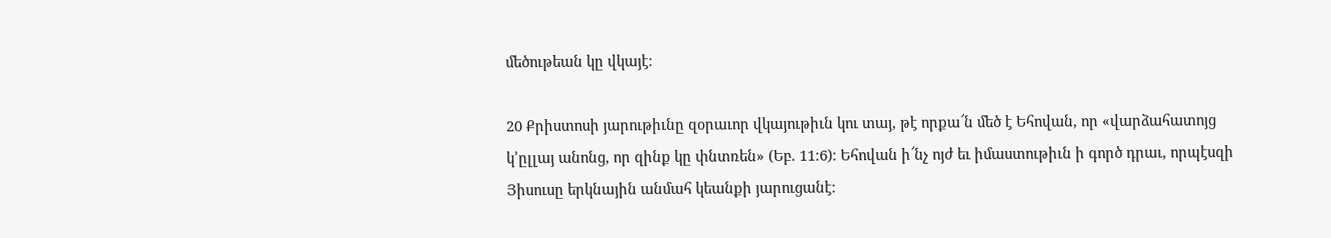մեծութեան կը վկայէ։

20 Քրիստոսի յարութիւնը զօրաւոր վկայութիւն կու տայ, թէ որքա՜ն մեծ է Եհովան, որ «վարձահատոյց կ’ըլլայ անոնց, որ զինք կը փնտռեն» (Եբ. 11։6)։ Եհովան ի՜նչ ոյժ եւ իմաստութիւն ի գործ դրաւ, որպէսզի Յիսուսը երկնային անմահ կեանքի յարուցանէ։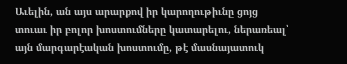Աւելին, ան այս արարքով իր կարողութիւնը ցոյց տուաւ իր բոլոր խոստումները կատարելու, ներառեալ՝ այն մարգարէական խոստումը, թէ մասնայատուկ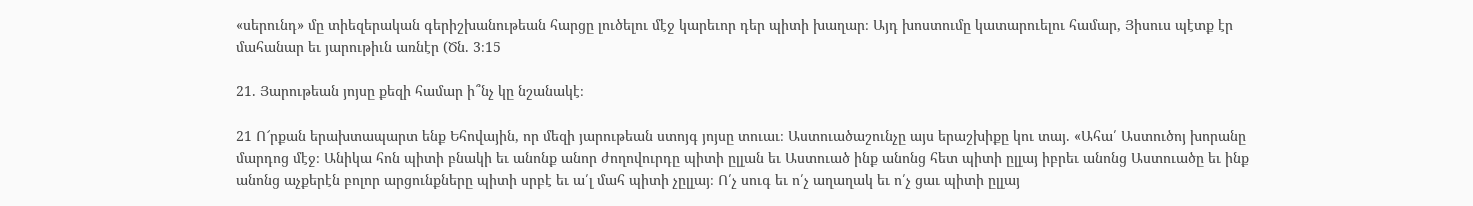«սերունդ» մը տիեզերական գերիշխանութեան հարցը լուծելու մէջ կարեւոր դեր պիտի խաղար։ Այդ խոստումը կատարուելու համար, Յիսուս պէտք էր մահանար եւ յարութիւն առնէր (Ծն. 3։15

21. Յարութեան յոյսը քեզի համար ի՞նչ կը նշանակէ։

21 Ո՜րքան երախտապարտ ենք Եհովային, որ մեզի յարութեան ստոյգ յոյսը տուաւ։ Աստուածաշունչը այս երաշխիքը կու տայ. «Ահա՛ Աստուծոյ խորանը մարդոց մէջ։ Անիկա հոն պիտի բնակի եւ անոնք անոր ժողովուրդը պիտի ըլլան եւ Աստուած ինք անոնց հետ պիտի ըլլայ իբրեւ անոնց Աստուածը եւ ինք անոնց աչքերէն բոլոր արցունքները պիտի սրբէ եւ ա՛լ մահ պիտի չըլլայ։ Ո՛չ սուգ եւ ո՛չ աղաղակ եւ ո՛չ ցաւ պիտի ըլլայ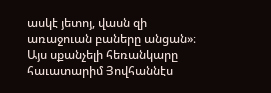ասկէ յետոյ, վասն զի առաջուան բաները անցան»։ Այս սքանչելի հեռանկարը հաւատարիմ Յովհաննէս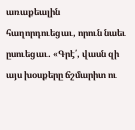առաքեալին հաղորդուեցաւ, որուն նաեւ ըսուեցաւ. «Գրէ՛, վասն զի այս խօսքերը ճշմարիտ ու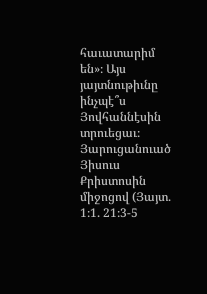հաւատարիմ են»։ Այս յայտնութիւնը ինչպէ՞ս Յովհաննէսին տրուեցաւ։ Յարուցանուած Յիսուս Քրիստոսին միջոցով (Յայտ. 1։1. 21։3-5